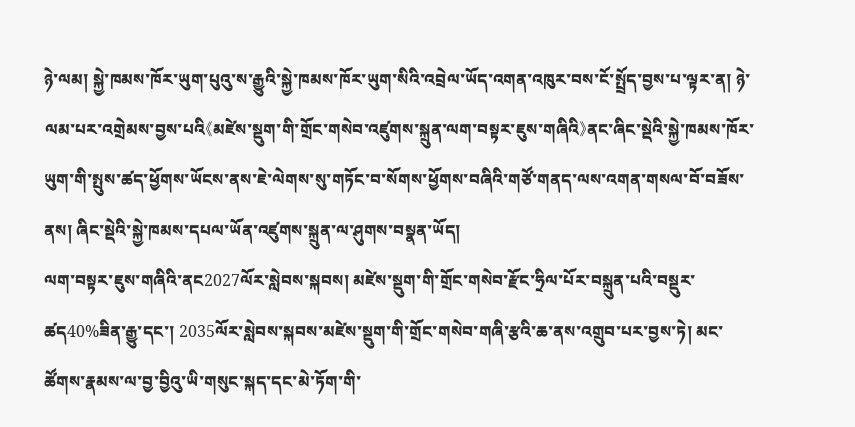ཉེ་ལམ། སྐྱེ་ཁམས་ཁོར་ཡུག་པུའུ་ས་རྒྱུའི་སྐྱེ་ཁམས་ཁོར་ཡུག་སིའི་འབྲེལ་ཡོད་འགན་འཁུར་བས་ངོ་སྤྲོད་བྱས་པ་ལྟར་ན། ཉེ་ལམ་པར་འགྲེམས་བྱས་པའི《མཛེས་སྡུག་གི་གྲོང་གསེབ་འཛུགས་སྐྲུན་ལག་བསྟར་ཇུས་གཞིའི》ནང་ཞིང་སྡེའི་སྐྱེ་ཁམས་ཁོར་ཡུག་གི་སྤུས་ཚད་ཕྱོགས་ཡོངས་ནས་ཇེ་ལེགས་སུ་གཏོང་བ་སོགས་ཕྱོགས་བཞིའི་གཙོ་གནད་ལས་འགན་གསལ་བོ་བཟོས་ནས། ཞིང་སྡེའི་སྐྱེ་ཁམས་དཔལ་ཡོན་འཛུགས་སྐྲུན་ལ་ཤུགས་བསྣན་ཡོད།
ལག་བསྟར་ཇུས་གཞིའི་ནང2027ལོར་སླེབས་སྐབས། མཛེས་སྡུག་གི་གྲོང་གསེབ་རྫོང་ཧྲིལ་པོར་བསྐྲུན་པའི་བསྡུར་ཚད40%ཟིན་རྒྱུ་དང་། 2035ལོར་སླེབས་སྐབས་མཛེས་སྡུག་གི་གྲོང་གསེབ་གཞི་རྩའི་ཆ་ནས་འགྲུབ་པར་བྱས་ཏེ། མང་ཚོགས་རྣམས་ལ་བྱ་བྱིའུ་ཡི་གསུང་སྐད་དང་མེ་ཏོག་གི་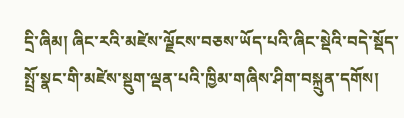དྲི་ཞིམ། ཞིང་རའི་མཛེས་ལྗོངས་བཅས་ཡོད་པའི་ཞིང་སྡེའི་བདེ་སྡོད་སྤྲོ་སྣང་གི་མཛེས་སྡུག་ལྡན་པའི་ཁྱིམ་གཞིས་ཤིག་བསྐྲུན་དགོས།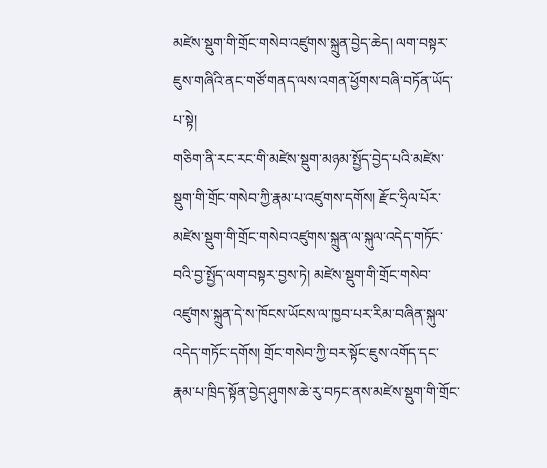མཛེས་སྡུག་གི་གྲོང་གསེབ་འཛུགས་སྐྲུན་བྱེད་ཆེད། ལག་བསྟར་ཇུས་གཞིའི་ནང་གཙོ་གནད་ལས་འགན་ཕྱོགས་བཞི་བཏོན་ཡོད་པ་སྟེ།
གཅིག་ནི་རང་རང་གི་མཛེས་སྡུག་མཉམ་སྤྱོད་བྱེད་པའི་མཛེས་སྡུག་གི་གྲོང་གསེབ་ཀྱི་རྣམ་པ་འཛུགས་དགོས། རྫོང་ཧྲིལ་པོར་མཛེས་སྡུག་གི་གྲོང་གསེབ་འཛུགས་སྐྲུན་ལ་སྐུལ་འདེད་གཏོང་བའི་བྱ་སྤྱོད་ལག་བསྟར་བྱས་ཏེ། མཛེས་སྡུག་གི་གྲོང་གསེབ་འཛུགས་སྐྲུན་དེ་ས་ཁོངས་ཡོངས་ལ་ཁྱབ་པར་རིམ་བཞིན་སྐུལ་འདེད་གཏོང་དགོས། གྲོང་གསེབ་ཀྱི་བར་སྟོང་ཇུས་འགོད་དང་རྣམ་པ་ཁྲིད་སྟོན་བྱེད་ཤུགས་ཆེ་རུ་བཏང་ནས་མཛེས་སྡུག་གི་གྲོང་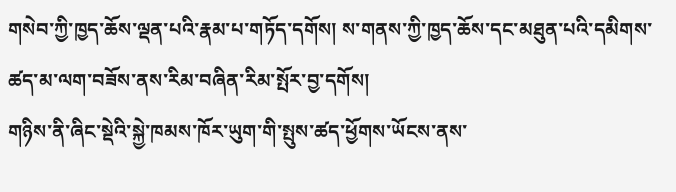གསེབ་ཀྱི་ཁྱད་ཆོས་ལྡན་པའི་རྣམ་པ་གཏོད་དགོས། ས་གནས་ཀྱི་ཁྱད་ཆོས་དང་མཐུན་པའི་དམིགས་ཚད་མ་ལག་བཟོས་ནས་རིམ་བཞིན་རིམ་སྤོར་བྱ་དགོས།
གཉིས་ནི་ཞིང་སྡེའི་སྐྱེ་ཁམས་ཁོར་ཡུག་གི་སྤུས་ཚད་ཕྱོགས་ཡོངས་ནས་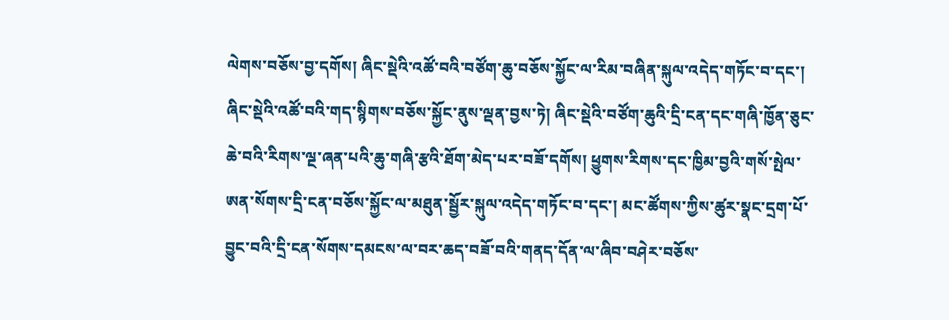ལེགས་བཅོས་བྱ་དགོས། ཞིང་སྡེའི་འཚོ་བའི་བཙོག་ཆུ་བཅོས་སྐྱོང་ལ་རིམ་བཞིན་སྐུལ་འདེད་གཏོང་བ་དང་། ཞིང་སྡེའི་འཚོ་བའི་གད་སྙིགས་བཅོས་སྐྱོང་ནུས་ལྡན་བྱས་ཏེ། ཞིང་སྡེའི་བཙོག་ཆུའི་དྲི་ངན་དང་གཞི་ཁྱོན་ཅུང་ཆེ་བའི་རིགས་ལྔ་ཞན་པའི་ཆུ་གཞི་རྩའི་ཐོག་མེད་པར་བཟོ་དགོས། ཕྱུགས་རིགས་དང་ཁྱིམ་བྱའི་གསོ་སྤེལ་ཨན་སོགས་དྲི་ངན་བཅོས་སྐྱོང་ལ་མཐུན་སྦྱོར་སྐུལ་འདེད་གཏོང་བ་དང་། མང་ཚོགས་ཀྱིས་ཚུར་སྣང་དྲག་པོ་བྱུང་བའི་དྲི་ངན་སོགས་དམངས་ལ་བར་ཆད་བཟོ་བའི་གནད་དོན་ལ་ཞིབ་བཤེར་བཅོས་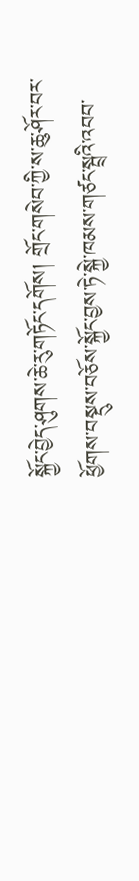སྐྱོང་བྱེད་ཤུགས་ཆེ་རུ་གཏོང་དགོས། གྲོང་གསེབ་ཀྱི་ས་ཆུ་ཤོར་བར་ཕྱོགས་བསྡུས་བཅོས་སྐྱོང་བྱས་ཏེ་སྐྱེ་ཁམས་གཙང་སྦྲའི་འབབ་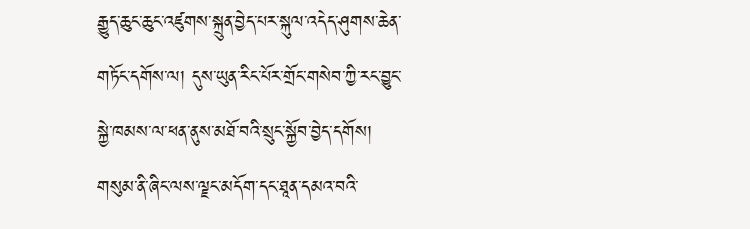རྒྱུད་ཆུང་ཆུང་འཛུགས་སྐྲུན་བྱེད་པར་སྐུལ་འདེད་ཤུགས་ཆེན་གཏོང་དགོས་ལ། དུས་ཡུན་རིང་པོར་གྲོང་གསེབ་ཀྱི་རང་བྱུང་སྐྱེ་ཁམས་ལ་ཕན་ནུས་མཐོ་བའི་སྲུང་སྐྱོབ་བྱེད་དགོས།
གསུམ་ནི་ཞིང་ལས་ལྗང་མདོག་དང་ཐཱན་དམའ་བའི་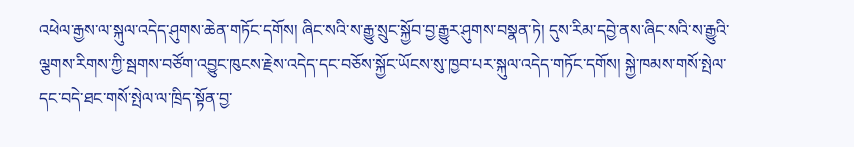འཕེལ་རྒྱས་ལ་སྐུལ་འདེད་ཤུགས་ཆེན་གཏོང་དགོས། ཞིང་སའི་ས་རྒྱུ་སྲུང་སྐྱོབ་བྱ་རྒྱུར་ཤུགས་བསྣན་ཏེ། དུས་རིམ་དབྱེ་ནས་ཞིང་སའི་ས་རྒྱུའི་ལྕགས་རིགས་ཀྱི་སྦགས་བཙོག་འབྱུང་ཁུངས་རྗེས་འདེད་དང་བཅོས་སྐྱོང་ཡོངས་སུ་ཁྱབ་པར་སྐུལ་འདེད་གཏོང་དགོས། སྐྱེ་ཁམས་གསོ་སྤེལ་དང་བདེ་ཐང་གསོ་སྤེལ་ལ་ཁྲིད་སྟོན་བྱ་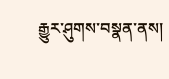རྒྱུར་ཤུགས་བསྣན་ནས།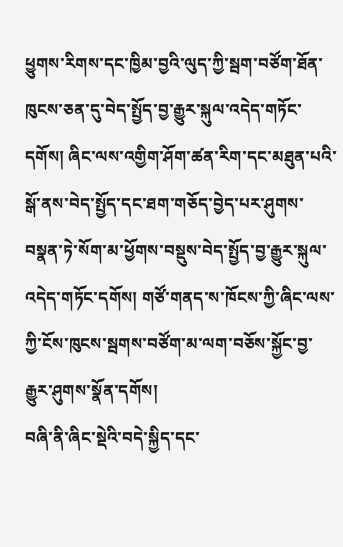ཕྱུགས་རིགས་དང་ཁྱིམ་བྱའི་ལུད་ཀྱི་སྦག་བཙོག་ཐོན་ཁུངས་ཅན་དུ་བེད་སྤྱོད་བྱ་རྒྱུར་སྐུལ་འདེད་གཏོང་དགོས། ཞིང་ལས་འགྱིག་ཤོག་ཚན་རིག་དང་མཐུན་པའི་སྒོ་ནས་བེད་སྤྱོད་དང་ཐག་གཅོད་བྱེད་པར་ཤུགས་བསྣན་ཏེ་སོག་མ་ཕྱོགས་བསྡུས་བེད་སྤྱོད་བྱ་རྒྱུར་སྐུལ་འདེད་གཏོང་དགོས། གཙོ་གནད་ས་ཁོངས་ཀྱི་ཞིང་ལས་ཀྱི་ངོས་ཁུངས་སྦགས་བཙོག་མ་ལག་བཅོས་སྐྱོང་བྱ་རྒྱུར་ཤུགས་སྣོན་དགོས།
བཞི་ནི་ཞིང་སྡེའི་བདེ་སྐྱིད་དང་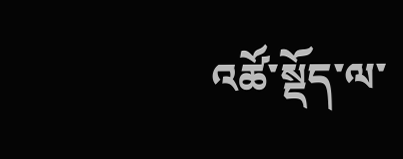འཚོ་སྡོད་ལ་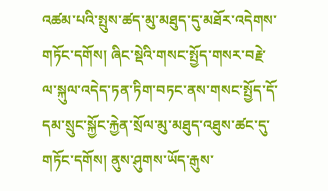འཚམ་པའི་སྤུས་ཚད་མུ་མཐུད་དུ་མཐོར་འདེགས་གཏོང་དགོས། ཞིང་སྡེའི་གསང་སྤྱོད་གསར་བརྗེ་ལ་སྐུལ་འདེད་ཏན་ཏིག་བཏང་ནས་གསང་སྤྱོད་དོ་དམ་སྲུང་སྐྱོང་རྐྱེན་སྲོལ་མུ་མཐུད་འཐུས་ཚང་དུ་གཏོང་དགོས། ནུས་ཤུགས་ཡོད་རྒུས་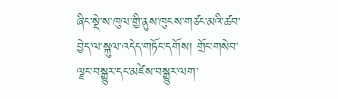ཞིང་སྡེ་ས་ཁུལ་གྱི་ནུས་ཁུངས་གཙང་མའི་ཚབ་བྱེད་ལ་སྐུལ་འདེད་གཏོང་དགོས། གྲོང་གསེབ་ལྗང་བསྒྱུར་དང་མཛེས་བསྒྱུར་ལག་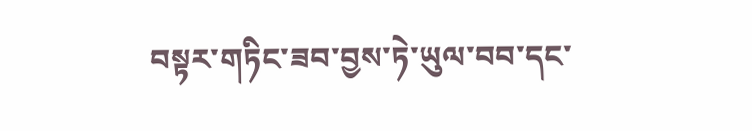བསྟར་གཏིང་ཟབ་བྱས་ཏེ་ཡུལ་བབ་དང་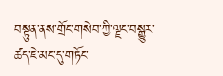བསྟུན་ནས་གྲོང་གསེབ་ཀྱི་ལྗང་བསྒྱུར་ཚད་ཇེ་མང་དུ་གཏོང་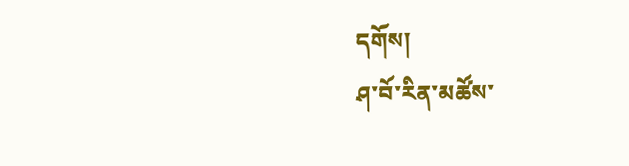དགོས།
ཤ་བོ་རིན་མཚོས་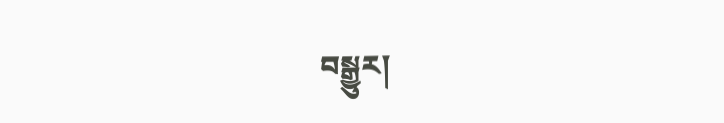བསྒྱུར།